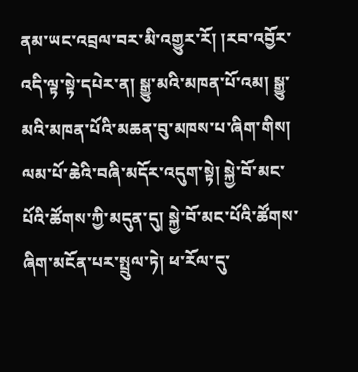ནམ་ཡང་འབྲལ་བར་མི་འགྱུར་རོ། །རབ་འབྱོར་འདི་ལྟ་སྟེ་དཔེར་ན། སྒྱུ་མའི་མཁན་པོ་འམ། སྒྱུ་མའི་མཁན་པོའི་མཆན་བུ་མཁས་པ་ཞིག་གིས། ལམ་པོ་ཆེའི་བཞི་མདོར་འདུག་སྟེ། སྐྱེ་བོ་མང་པོའི་ཚོགས་ཀྱི་མདུན་དུ། སྐྱེ་བོ་མང་པོའི་ཚོགས་ཞིག་མངོན་པར་སྤྲུལ་ཏེ། ཕ་རོལ་དུ་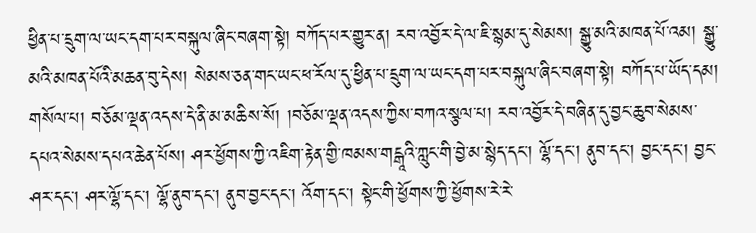ཕྱིན་པ་དྲུག་ལ་ཡང་དག་པར་བསྐུལ་ཞིང་བཞག་སྟེ། བཀོད་པར་གྱུར་ན། རབ་འབྱོར་དེ་ལ་ཇི་སྙམ་དུ་སེམས། སྒྱུ་མའི་མཁན་པོ་འམ། སྒྱུ་མའི་མཁན་པོའི་མཆན་བུ་དེས། སེམས་ཅན་གང་ཡང་ཕ་རོལ་དུ་ཕྱིན་པ་དྲུག་ལ་ཡང་དག་པར་བསྐུལ་ཞིང་བཞག་སྟེ། བཀོད་པ་ཡོད་དམ། གསོལ་པ། བཅོམ་ལྡན་འདས་དེ་ནི་མ་མཆིས་སོ། །བཅོམ་ལྡན་འདས་ཀྱིས་བཀའ་སྩལ་པ། རབ་འབྱོར་དེ་བཞིན་དུ་བྱང་ཆུབ་སེམས་དཔའ་སེམས་དཔའ་ཆེན་པོས། ཤར་ཕྱོགས་ཀྱི་འཇིག་རྟེན་གྱི་ཁམས་གངྒཱའི་ཀླུང་གི་བྱེ་མ་སྙེད་དང་། ལྷོ་དང་། ནུབ་དང་། བྱང་དང་། བྱང་ཤར་དང་། ཤར་ལྷོ་དང་། ལྷོ་ནུབ་དང་། ནུབ་བྱང་དང་། འོག་དང་། སྟེང་གི་ཕྱོགས་ཀྱི་ཕྱོགས་རེ་རེ་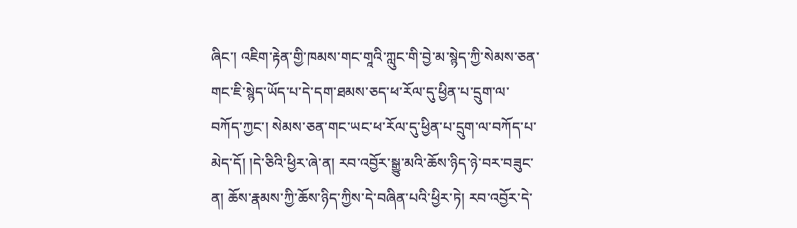ཞིང་། འཇིག་རྟེན་གྱི་ཁམས་གང་གཱའི་ཀླུང་གི་བྱེ་མ་སྙེད་ཀྱི་སེམས་ཅན་གང་ཇི་སྙེད་ཡོད་པ་དེ་དག་ཐམས་ཅད་ཕ་རོལ་དུ་ཕྱིན་པ་དྲུག་ལ་བཀོད་ཀྱང་། སེམས་ཅན་གང་ཡང་ཕ་རོལ་དུ་ཕྱིན་པ་དྲུག་ལ་བཀོད་པ་མེད་དོ། །དེ་ཅིའི་ཕྱིར་ཞེ་ན། རབ་འབྱོར་སྒྱུ་མའི་ཆོས་ཉིད་ཉེ་བར་བཟུང་ན། ཆོས་རྣམས་ཀྱི་ཆོས་ཉིད་ཀྱིས་དེ་བཞིན་པའི་ཕྱིར་ཏེ། རབ་འབྱོར་དེ་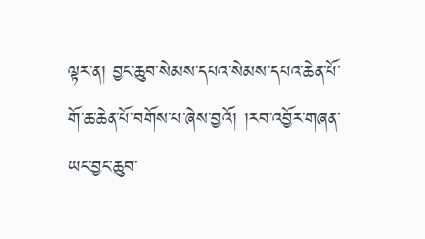ལྟར་ན། བྱང་ཆུབ་སེམས་དཔའ་སེམས་དཔའ་ཆེན་པོ་གོ་ཆ་ཆེན་པོ་བགོས་པ་ཞེས་བྱའོ། །རབ་འབྱོར་གཞན་ཡང་བྱང་ཆུབ་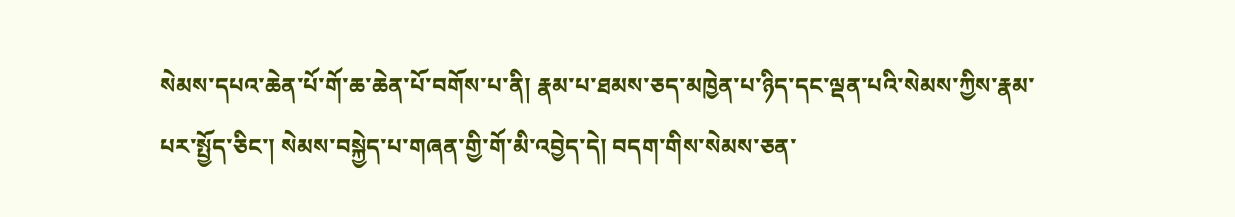སེམས་དཔའ་ཆེན་པོ་གོ་ཆ་ཆེན་པོ་བགོས་པ་ནི། རྣམ་པ་ཐམས་ཅད་མཁྱེན་པ་ཉིད་དང་ལྡན་པའི་སེམས་ཀྱིས་རྣམ་པར་སྤྱོད་ཅིང་། སེམས་བསྐྱེད་པ་གཞན་གྱི་གོ་མི་འབྱེད་དེ། བདག་གིས་སེམས་ཅན་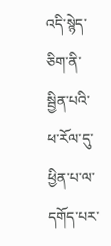འདི་སྙེད་ཅིག་ནི་སྦྱིན་པའི་ཕ་རོལ་དུ་ཕྱིན་པ་ལ་དགོད་པར་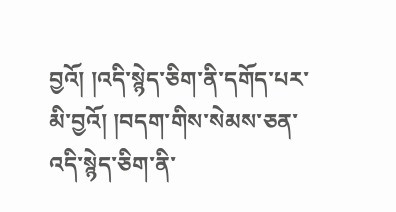བྱའོ། །འདི་སྙེད་ཅིག་ནི་དགོད་པར་མི་བྱའོ། །བདག་གིས་སེམས་ཅན་འདི་སྙེད་ཅིག་ནི་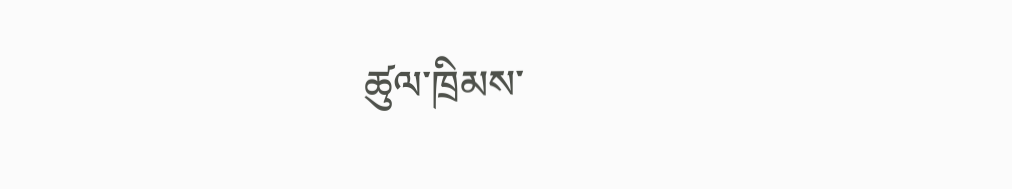ཚུལ་ཁྲིམས་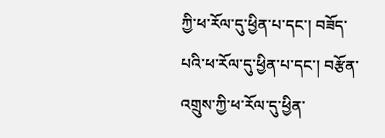ཀྱི་ཕ་རོལ་དུ་ཕྱིན་པ་དང་། བཟོད་པའི་ཕ་རོལ་དུ་ཕྱིན་པ་དང་། བརྩོན་འགྲུས་ཀྱི་ཕ་རོལ་དུ་ཕྱིན་